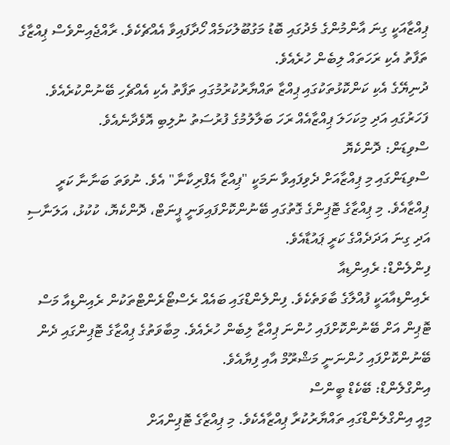ޕިއްޒާއަކީ ގިނަ އާންމުންގެ މެދުގައި ބޮޑު މަގުބޫލުކަމެއް ހޯދާފައިވާ އެއްޗެކެވެ. ރާއްޖެއިންވެސް ޕިއްޒާގެ ތަފާތު އެކި ރަހަތައް ލިބެން ހުރެއެވެ.
ދުނިޔޭގެ އެކި ކަންކޮޅުތަކުގައި ޕިއްޒާ ތައްޔާރުކުރުމުގައި ތަފާތު އެކި އެއްޗެހި ބޭނުންކުރެއެވެ. ފަހަރުގައި އަދި މިކަހަލަ ޕިއްޒާއެއް ރަހަ ބަލާލުމުގެ ފުރުސަތު ނުލިބި އޮވެދާނެއެވެ.
ސްވިޑަން: ދޮންކެޔޮ
ސްވިޑަންގައި މި ޕިއްޒާއަށް ދެވިފައިވާ ނަމަކީ "ޕިއްޒާ އެފްރިކާނާ" އެވެ. ނުވަތަ ބަނާނާ ކަރީ ޕިއްޒާއެވެ. މި ޕިއްޒާގެ ޓޮޕިންގެ ގޮތުގައި ބޭނުންކޮށްފައިވަނީ ޕީނަޓް، ދޮންކެޔޮ، ކުކުޅު، އަލަނާސި އަދި ގިނަ އަދަދެއްގެ ކަރީ ޕައުޑާއެވެ.
ފިންލެންޑް: ރެއިންޑިއާ
ރެއިންޑިއާއަކީ ފުއްލާގެ ބާވަތެކެވެ. ފިންލެންޑްގައި ބައެއް ރެސްޓޯރެންޓްތަކުން ރެއިންޑިއާ މަސް ޓޮޕިން އަށް ބޭނުންކޮށްފައި ހުންނަ ޕިއްޒާ ލިބެން ހުރެއެވެ. މިބާވަތުގެ ޕިއްޒާގެ ޓޮޕިންގައި ދެން ބޭނުންކޮށްފައި ހުންނަނީ މަޝްރޫމް އާއި ފިޔާއެވެ.
އިންގްލެންޑް: ބޭކެޑް ބީންސް
މިއީ އިންގްލެންޑްގައި ތައްޔާރުކުރާ ޕިއްޒާއެކެވެ. މި ޕިއްޒާގެ ޓޮޕިންއަށް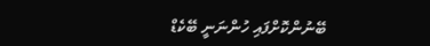ބޭނުންކޮށްފައި ހުންނަނީ ބޭކެޑް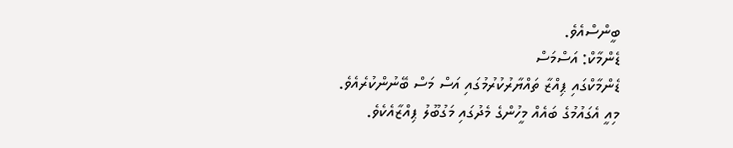ބީންސްއެވެ.
ޑެންމާކް: އަސްމަސް
ޑެންމާކްގައި ޕިއްޒާ ތައްޔާރުކުރުމުގައި އަސް މަސް ބޭނުންކުރެއެވެ. މިއީ އެގައުމުގެ ބައެއް މީހުންގެ މެދުގައި މަގުބޫލު ޕިއްޒާއެކެވެ.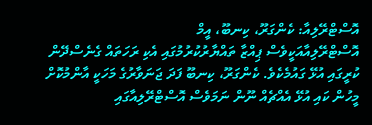އޮސްޓްރޭލިއާ: ކެންގަރޫ، ކިނބޫ، އީމް
އޮސްޓްރޭލިއާއަކީވެސް ޕިއްޒާ ތައްޔާރުކުރުމުގައި އެކި ރަހަތައް ގެނެސްދޭން ކުރީގައި އުޅޭ ގައުމެކެވެ. ކެންގަރޫ، ކިނބޫ ފަދަ ޖަނަވާރުގެ މަހަކީ އާންމުކޮށް މީހުން ކައި އުޅޭ އެއްޗެއް ނޫން ނަމަވެސް އޮސްޓްރޭލިއާގައި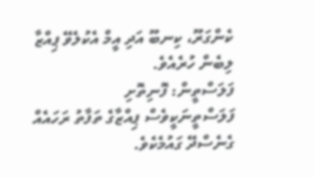ކެންގަރޫ، ކިނބޫ އަދި އީމް އެކުލެވޭ ޕިއްޒާ ލިބެން ހުރެއެވެ.
ފަލަސްތީން: ފޮނިތޮށި
ފަލަސްތީނަކީވެސް ޕިއްޒާގެ ތަފާތު ރަހައެއް ގެނެސްދޭ ގައުމެކެވެ.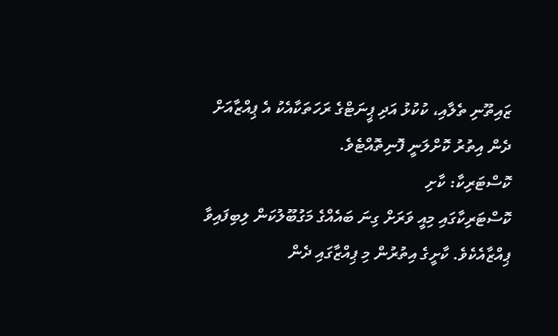ޒައިތޫނި ތެލާއި، ކުކުޅު އަދި ޕީނަޓްގެ ރަހަތަކާއެކު އެ ޕިއްޒާއަށް ދެން އިތުރު ކޮށްލަނީ ފޮނިތޮއްޓެވެ.
ކޮސްޓަރިކާ: ކާށި
ކޮސްޓަރިކާގައި މިއީ ވަރަށް ގިނަ ބައެއްގެ މަގުބޫލުކަން ލިބިފައިވާ ޕިއްޒާއެކެވެ. ކާށީގެ އިތުރުން މި ޕިއްޒާގައި ދެން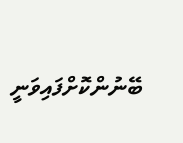ބޭނުންކޮށްފައިވަނީ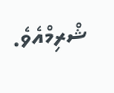ޝްރިމްއެވެ.